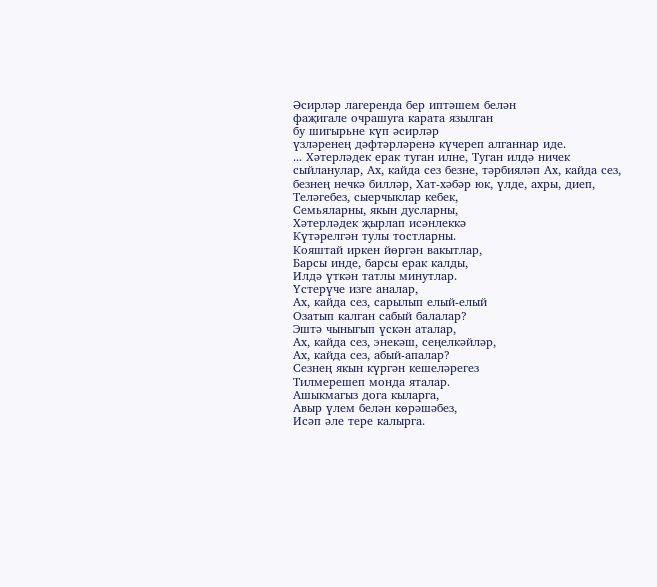Әсирләр лагеренда бер иптәшем белән
фаҗигале очрашуга карата язылган
бу шигырьне күп әсирләр
үзләренең дәфтәрләренә күчереп алганнар иде.
... Хәтерләдек ерак туган илне, Туган илдә ничек сыйланулар, Ах, кайда сез безне, тәрбияләп Ах, кайда сез, безнең нечкә билләр, Хат-хәбәр юк, үлде, ахры, диеп, Теләгебез, сыерчыклар кебек,
Семьяларны, якын дусларны,
Хәтерләдек җырлап исәнлеккә
Күтәрелгән тулы тостларны.
Кояштай иркен йөргән вакытлар,
Барсы инде, барсы ерак калды,
Илдә үткән татлы минутлар.
Үстерүче изге аналар,
Ах, кайда сез, сарылып елый-елый
Озатып калган сабый балалар?
Эштә чыныгып үскән аталар,
Ах, кайда сез, энекәш, сеңелкәйләр,
Ах, кайда сез, абый-апалар?
Сезнең якын күргән кешеләрегез
Тилмерешеп монда яталар.
Ашыкмагыз дога кыларга,
Авыр үлем белән көрәшәбез,
Исәп әле тере калырга.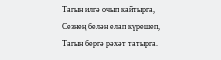Тагын илгә очып кайтырга,
Сезнең белән елап күрешеп,
Тагын бергә рәхәт татырга.